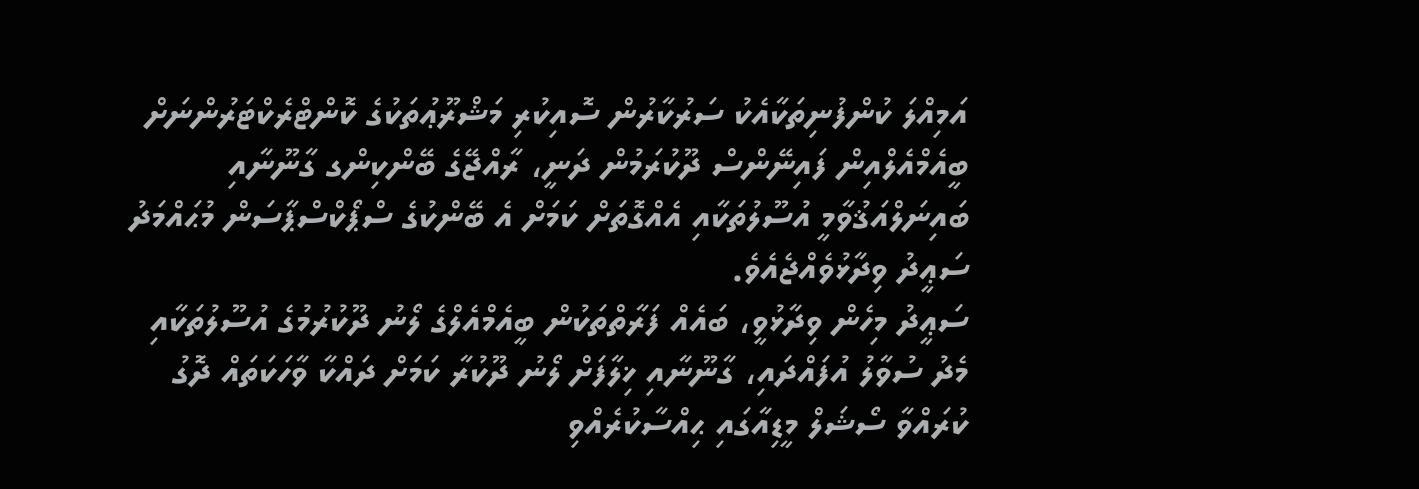އަމިއްލަ ކުންފުނިތަކާއެކު ސަރުކާރުން ސޮއިކުރި މަޝްރޫޢުތަކުގެ ކޮންޓްރެކްޓަރުންނަށް ބީއެމްއެލްއިން ފައިނޭންސް ދޫކުރަމުން ދަނީ، ރާއްޖޭގެ ބޭންކިންގ ގާނޫނާއި ބައިނަލްއަޤުވާމީ އުސޫލުތަކާއި އެއްގޮތަށް ކަމަށް އެ ބޭންކުގެ ސްޕޯކްސްޕާސަން މުޙައްމަދު ސަޢީދު ވިދާޅުވެއްޖެއެވެ.
ސަޢީދު މިހެން ވިދާޅުވީ، ބައެއް ފަރާތްތަކުން ބީއެމްއެލްގެ ލޯނު ދޫކުރުމުގެ އުސޫލުތަކާއި މެދު ސުވާލު އުފައްދައި، ގާނޫނާއި ޚިލާފަށް ލޯނު ދޫކުރާ ކަމަށް ދައްކާ ވާހަކަތައް ދޮގު ކުރައްވާ ސޯޝަލް މީޑިއާގައި ޙިއްސާކުރެއްވި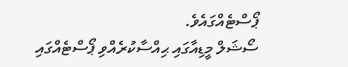ޕޯސްޓެއްގައެވެ.
ސޯޝަލް މީޑިއާގައި ޙިއްސާކުރެއްވި ޕޯސްޓެއްގައި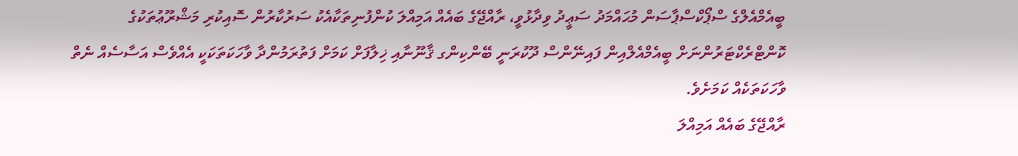ބީއެމްއެލްގެ ސްޕޯކްސްޕާސަން މުޙައްމަދު ސަޢީދު ވިދާޅުވީ، ރާއްޖޭގެ ބައެއް އަމިއްލަ ކުންފުނިތަކާއެކު ސަރުކާރުން ސޮއިކުރި މަޝްރޫޢުތަކުގެ ކޮންޓްރެކްޓަރުންނަށް ބީއެމްއެލްއިން ފައިނޭންސް ދޫކުރަނީ ބޭންކިންގ ޤާނޫނާއި ޚިލާފަށް ކަމަށް ފަތުރަމުންދާ ވާހަކަތަކަކީ އެއްވެސް އަސާސެއް ނެތް ވާހަކަތަކެއް ކަމަށެވެ.
ރާއްޖޭގެ ބައެއް އަމިއްލަ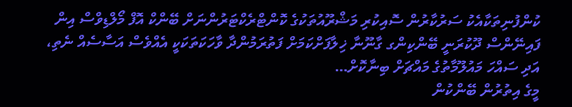ކުންފުނިތަކާއެކު ސަރުކާރުން ސޮއިކުރި މަޝްރޫއުތަކުގެ ކޮންޓްރެކްޓަރުންނަށް ބޭންކް އޮފް މޯލްޑިވްސް އިން ފައިނޭންސް ދޫކުރަނީ ބޭންކިންގ ގާނޫނާ ޚިލާފަށްކަމަށް ފަތުރަމުންދާ ވާހަކަތަކަކީ އެއްވެސް އަސާސެއް ނެތި، އަދި ސައްހަ މައުލޫމާތުގެ މައްޗަށް ބިނާކޮށް…
މީގެ އިތުރުން ބޭންކުން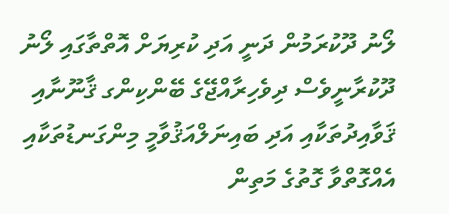ލޯނު ދޫކުރަމުން ދަނީ އަދި ކުރިޔަށް އޮތްތާގައި ލޯނު ދޫކުރާނީވެސް ދިވެހިރާއްޖޭގެ ބޭންކިންގ ޤާނޫނާއި ޤަވާއިދުތަކާއި އަދި ބައިނަލްއަޤުވާމީ މިންގަނޑުތަކާއި އެއްގޮތްވާ ގޮތުގެ މަތިން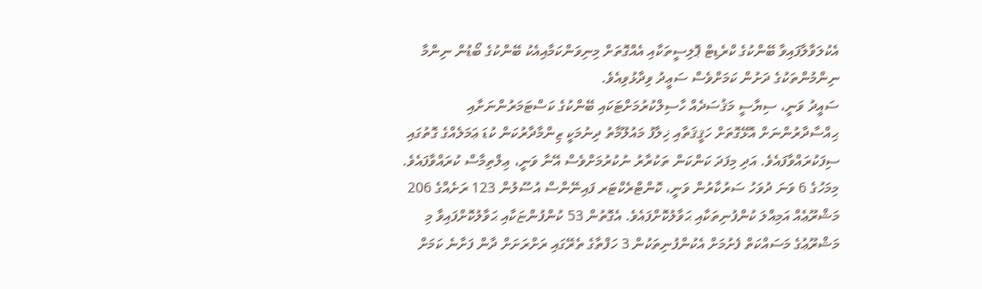އެކުލަވާލާފައިވާ ބޭންކުގެ ކްރެޑިޓް ޕޮލިސީތަކާއި އެއްގޮތަށް މިނިވަންކަމާއިއެކު ބޭންކުގެ ބޯޑުން ނިންމާ ނިންމުންތަކުގެ ދަށުން ކަމަށްވެސް ސަޢީދު ވިދާޅުވިއެވެ.
ސައީދު ވަނީ، ސިޔާސީ މަޤުސަދެއް ހާސިލްކުރުމަށްޓަކައި ބޭންކުގެ ކަސްޓަމަރުންނަށާއި ޙިއްސާދާރުންނަށް އޮޅޭގޮތަށް ހަޤީޤަތާއި ޚިލާފު މައުލޫމާތު ދިނުމަކީ ޒިންމާދާރުކަން ކުޑަ ޢަމަލެއްގެ ގޮތުގައި ސިފަކުރައްވާފައެވެ. އަދި މިފަދަ ކަންކަން ތަކުރާރު ނުކުރުމަށްވެސް އޭނާ ވަނީ، ޢިލްތިމާސް ކުރައްވާފައެވެ.
މިމަހުގެ 6 ވަނަ ދުވަހު ސަރުކާރުން ވަނީ، ކޮންޓްރެކްޓަރ ފައިނޭންސް އުސޫލުން 123 ރަށެއްގެ 206 މަޝްރޫޢެއް އަމިއްލަ ކުންފުނިތަކާއި ޙަވާލުކޮށްފައެވެ. އެގޮތުން 53 ކުންފުންޏަކާއި ޙަވާލުކޮށްފައިވާ މި މަޝްރޫޢުގެ މަސައްކަތް ފެށުމަށް އެކުންފުނިތަކުން 3 ހަފްތާގެ ތެރޭގައި ރަށްރަށަށް ދާން ފަށާނެ ކަމަށް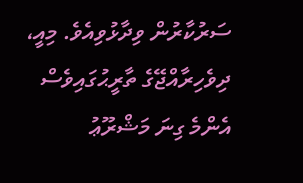ސަރުކާރުން ވިދާޅުވިއެވެ. މިއީ، ދިވެހިރާއްޖޭގެ ތާރީޙުގައިވެސް އެންމެ ގިނަ މަޝްރޫޢު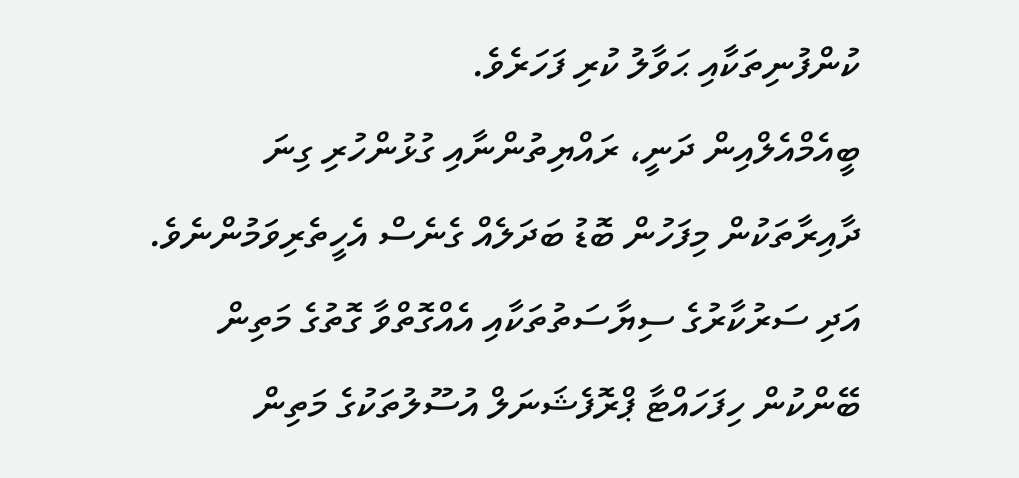ކުންފުނިތަކާއި ޙަވާލު ކުރި ފަހަރެވެ.
ބީއެމްއެލްއިން ދަނީ، ރައްޔިތުންނާއި ގުޅުންހުރި ގިނަ ދާއިރާތަކުން މިފަހުން ބޮޑު ބަދަލެއް ގެނެސް އެހީތެރިވަމުންނެވެ. އަދި ސަރުކާރުގެ ސިޔާސަތުތަކާއި އެއްގޮތްވާ ގޮތުގެ މަތިން ބޭންކުން ހިފަހައްޓާ ޕްރޮފެޝަނަލް އުސޫލުތަކުގެ މަތިން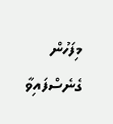މިފަހުން ގެނެސްފައިވާ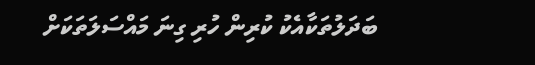ބަދަލުތަކާއެކު ކުރިން ހުރި ގިނަ މައްސަލަތަކަށް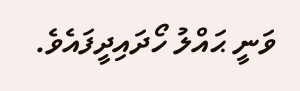ވަނީ ޙައްލު ހޯދައިދީފައެވެ.